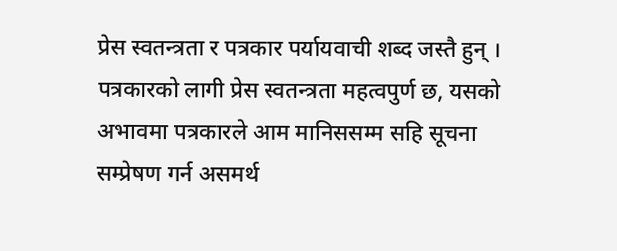प्रेस स्वतन्त्रता र पत्रकार पर्यायवाची शब्द जस्तै हुन् । पत्रकारको लागी प्रेस स्वतन्त्रता महत्वपुर्ण छ, यसको अभावमा पत्रकारले आम मानिससम्म सहि सूचना सम्प्रेषण गर्न असमर्थ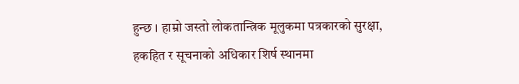हुन्छ । हाम्रो जस्तो लोकतान्त्रिक मूलुकमा पत्रकारको सुरक्षा, हकहित र सूचनाको अधिकार शिर्ष स्थानमा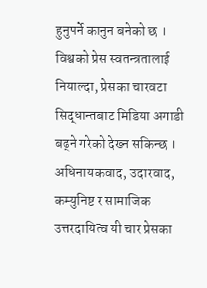हुनुपर्ने कानुन बनेको छ ।
विश्वको प्रेस स्वतन्त्रतालाई नियाल्दा, प्रेसका चारवटा सिद्धान्तबाट मिडिया अगाडी बढ्ने गरेको देख्न सकिन्छ । अधिनायकवाद, उदारवाद, कम्युनिष्ट र सामाजिक उत्तरदायित्व यी चार प्रेसका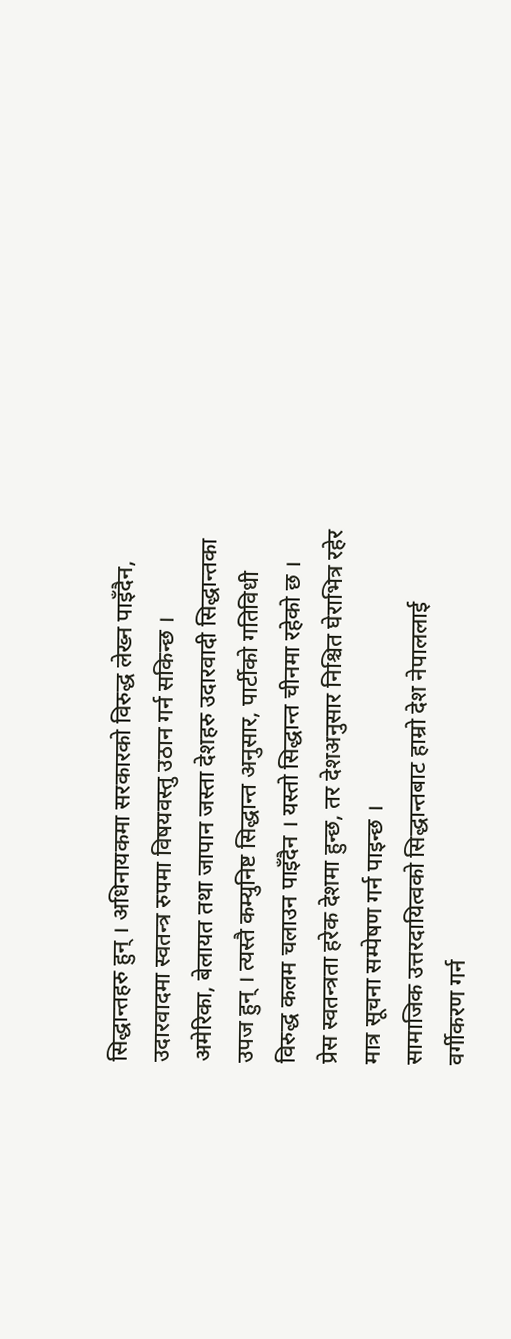सिद्धान्तहरु हुन् । अधिनायकमा सरकारको विरुद्ध लेख्न पाइँदैन, उदारवादमा स्वतन्त्र रुपमा विषयवस्तु उठान गर्न सकिन्छ ।
अमेरिका, बेलायत तथा जापान जस्ता देशहरु उदारवादी सिद्धान्तका उपज हुन् । त्यस्तै कम्युनिष्ट सिद्धान्त अनुसार, पार्टीको गतिविधी विरुद्ध कलम चलाउन पाइँदैन । यस्तो सिद्धान्त चीनमा रहेको छ । प्रेस स्वतन्त्रता हरेक देशमा हुन्छ, तर देशअनुसार निश्चित घेराभित्र रहेर मात्र सूचना सम्पेषण गर्न पाइन्छ ।
सामाजिक उत्तरदायित्वको सिद्धान्तबाट हाम्रो देश नेपाललाई वर्गीकरण गर्न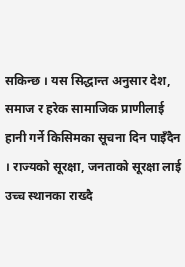सकिन्छ । यस सिद्धान्त अनुसार देश, समाज र हरेक सामाजिक प्राणीलाई हानी गर्ने किसिमका सूचना दिन पाइँदैन । राज्यको सूरक्षा, जनताको सूरक्षा लाई उच्च स्थानका राख्दै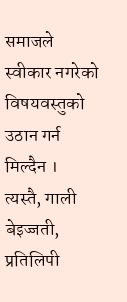समाजले स्वीकार नगरेको विषयवस्तुको उठान गर्न मिल्दैन ।
त्यस्तै, गाली बेइज्जती, प्रतिलिपी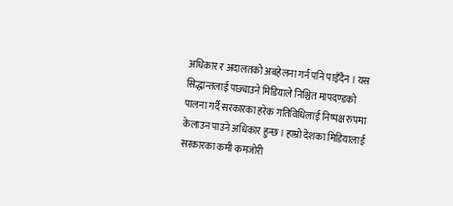अधिकार र अदालतको अबहेलना गर्न पनि पाइँदैन । यस सिद्धान्तलाई पछ्याउने मिडियाले निश्चित मापदण्डको पालना गर्दै सरकारका हरेक गतिविधिलाई निष्पक्ष रुपमा केलाउन पाउने अधिकार हुन्छ । हाम्रो देशका मिडियालाई सरकारका कमी कमजोरी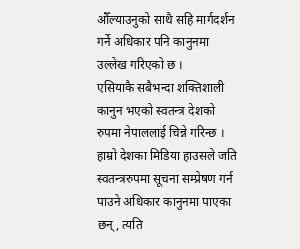औँल्याउनुको साथै सहि मार्गदर्शन गर्ने अधिकार पनि कानुनमा उल्लेख गरिएको छ ।
एसियाकै सबैभन्दा शक्तिशाली कानुन भएको स्वतन्त्र देशको रुपमा नेपाललाई चिन्ने गरिन्छ । हाम्रो देशका मिडिया हाउसले जति स्वतन्त्ररुपमा सूचना सम्प्रेषण गर्न पाउने अधिकार कानुनमा पाएका छन्, त्यति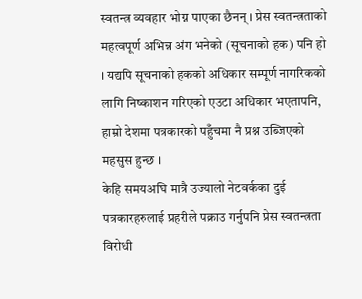स्वतन्त्र व्यवहार भोग्न पाएका छैनन् । प्रेस स्वतन्त्रताको महत्वपूर्ण अभिन्न अंग भनेको (सूचनाको हक) पनि हो । यद्यपि सूचनाको हकको अधिकार सम्पूर्ण नागरिकको लागि निष्काशन गरिएको एउटा अधिकार भएतापनि, हाम्रो देशमा पत्रकारको पहुँचमा नै प्रश्न उब्जिएको महसुस हुन्छ ।
केहि समयअघि मात्रै उज्यालो नेटवर्कका दुई पत्रकारहरुलाई प्रहरीले पक्राउ गर्नुपनि प्रेस स्वतन्त्रता विरोधी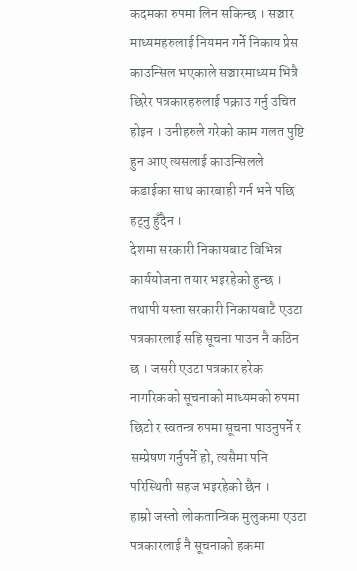कदमका रुपमा लिन सकिन्छ । सञ्चार माध्यमहरुलाई नियमन गर्ने निकाय प्रेस काउन्सिल भएकाले सञ्चारमाध्यम भित्रै छिरेर पत्रकारहरुलाई पक्राउ गर्नु उचित होइन । उनीहरुले गरेको काम गलत पुष्टि हुन आए त्यसलाई काउन्सिलले कडाईका साथ कारबाही गर्न भने पछि हट्नु हुँदैन ।
देशमा सरकारी निकायबाट विभिन्न कार्ययोजना तयार भइरहेको हुन्छ । तथापी यस्ता सरकारी निकायबाटै एउटा पत्रकारलाई सहि सूचना पाउन नै कठिन छ । जसरी एउटा पत्रकार हरेक नागरिकको सूचनाको माध्यमको रुपमा छिटो र स्वतन्त्र रुपमा सूचना पाउनुपर्ने र सम्प्रेषण गर्नुपर्ने हो, त्यसैमा पनि परिस्थिती सहज भइरहेको छैन ।
हाम्रो जस्तो लोकतान्त्रिक मुलुकमा एउटा पत्रकारलाई नै सूचनाको हकमा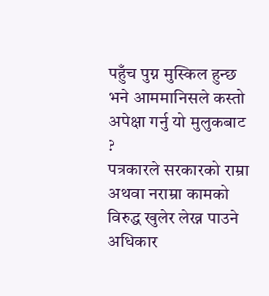पहुँच पुग्न मुस्किल हुन्छ भने आममानिसले कस्तो अपेक्षा गर्नु यो मुलुकबाट ?
पत्रकारले सरकारको राम्रा अथवा नराम्रा कामको विरुद्ध खुलेर लेख्न पाउने अधिकार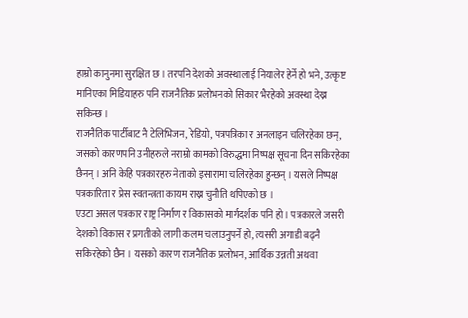हाम्रो कानुनमा सुरक्षित छ । तरपनि देशको अवस्थालाई नियालेर हेर्ने हो भने, उत्कृष्ट मानिएका मिडियाहरु पनि राजनैतिक प्रलोभनको सिकार भैरहेको अवस्था देख्न सकिन्छ ।
राजनैतिक पार्टीबाट नै टेलिभिजन, रेडियो, पत्रपत्रिका र अनलाइन चलिरहेका छन्, जसको कारणपनि उनीहरुले नराम्रो कामको विरुद्धमा निष्पक्ष सूचना दिन सकिरहेका छैनन् । अनि केहि पत्रकारहरु नेताको इसारामा चलिरहेका हुन्छन् । यसले निष्पक्ष पत्रकारिता र प्रेस स्वतन्त्रता कायम राख्न चुनौति थपिएको छ ।
एउटा असल पत्रकार राष्ट्र निर्माण र विकासको मार्गदर्शक पनि हो । पत्रकारले जसरी देशको विकास र प्रगतीको लागी कलम चलाउनुपर्ने हो, त्यसरी अगाडी बढ्नै सकिरहेको छैन । यसको कारण राजनैतिक प्रलोभन, आर्थिक उन्नती अथवा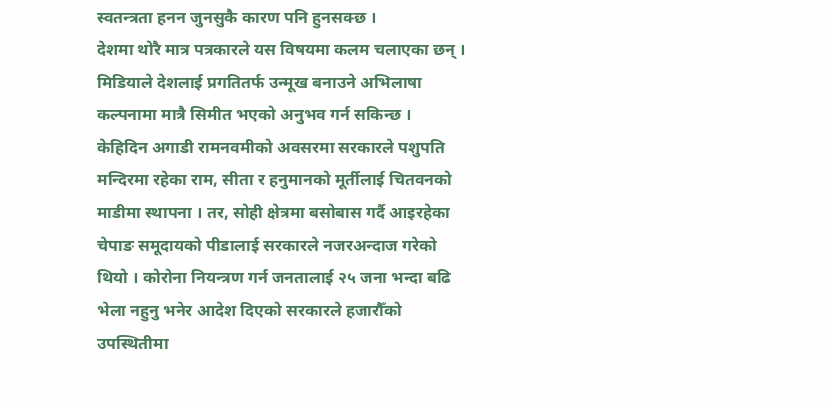स्वतन्त्रता हनन जुनसुकै कारण पनि हुनसक्छ ।
देशमा थोरै मात्र पत्रकारले यस विषयमा कलम चलाएका छन् । मिडियाले देशलाई प्रगतितर्फ उन्मूख बनाउने अभिलाषा कल्पनामा मात्रै सिमीत भएको अनुभव गर्न सकिन्छ ।
केहिदिन अगाडी रामनवमीको अवसरमा सरकारले पशुपति मन्दिरमा रहेका राम, सीता र हनुमानको मूर्तीलाई चितवनको माडीमा स्थापना । तर, सोही क्षेत्रमा बसोबास गर्दै आइरहेका चेपाङ समूदायको पीडालाई सरकारले नजरअन्दाज गरेको थियो । कोरोना नियन्त्रण गर्न जनतालाई २५ जना भन्दा बढि भेला नहुनु भनेर आदेश दिएको सरकारले हजारौँको उपस्थितीमा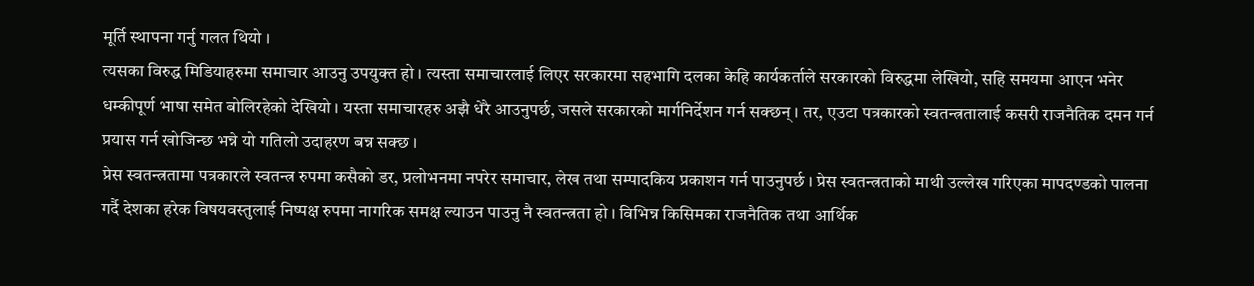मूर्ति स्थापना गर्नु गलत थियो ।
त्यसका विरुद्ध मिडियाहरुमा समाचार आउनु उपयुक्त हो । त्यस्ता समाचारलाई लिएर सरकारमा सहभागि दलका केहि कार्यकर्ताले सरकारको विरुद्धमा लेखियो, सहि समयमा आएन भनेर धम्कीपूर्ण भाषा समेत बोलिरहेको देखियो । यस्ता समाचारहरु अझै धेरै आउनुपर्छ, जसले सरकारको मार्गनिर्देशन गर्न सक्छन् । तर, एउटा पत्रकारको स्वतन्त्रतालाई कसरी राजनैतिक दमन गर्न प्रयास गर्न खोजिन्छ भन्ने यो गतिलो उदाहरण बन्न सक्छ ।
प्रेस स्वतन्त्रतामा पत्रकारले स्वतन्त्र रुपमा कसैको डर, प्रलोभनमा नपरेर समाचार, लेख तथा सम्पादकिय प्रकाशन गर्न पाउनुपर्छ । प्रेस स्वतन्त्रताको माथी उल्लेख गरिएका मापदण्डको पालना गर्दै देशका हरेक विषयवस्तुलाई निष्पक्ष रुपमा नागरिक समक्ष ल्याउन पाउनु नै स्वतन्त्रता हो । विभिन्न किसिमका राजनैतिक तथा आर्थिक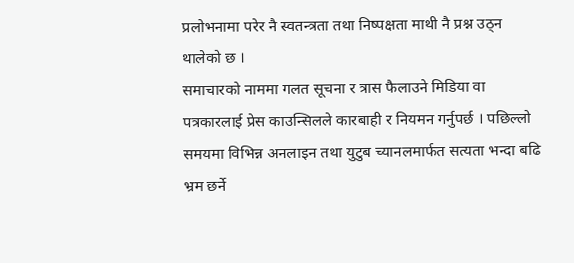प्रलोभनामा परेर नै स्वतन्त्रता तथा निष्पक्षता माथी नै प्रश्न उठ्न थालेको छ ।
समाचारको नाममा गलत सूचना र त्रास फैलाउने मिडिया वा पत्रकारलाई प्रेस काउन्सिलले कारबाही र नियमन गर्नुपर्छ । पछिल्लो समयमा विभिन्न अनलाइन तथा युटुब च्यानलमार्फत सत्यता भन्दा बढि भ्रम छर्ने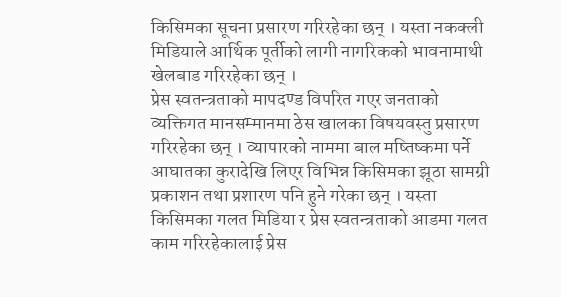किसिमका सूचना प्रसारण गरिरहेका छन् । यस्ता नकक्ली मिडियाले आर्थिक पूर्तीको लागी नागरिकको भावनामाथी खेलबाड गरिरहेका छन् ।
प्रेस स्वतन्त्रताको मापदण्ड विपरित गएर जनताको व्यक्तिगत मानसम्मानमा ठेस खालका विषयवस्तु प्रसारण गरिरहेका छन् । व्यापारको नाममा बाल मष्तिष्कमा पर्ने आघातका कुरादेखि लिएर विभिन्न किसिमका झूठा सामग्री प्रकाशन तथा प्रशारण पनि हुने गरेका छन् । यस्ता किसिमका गलत मिडिया र प्रेस स्वतन्त्रताको आडमा गलत काम गरिरहेकालाई प्रेस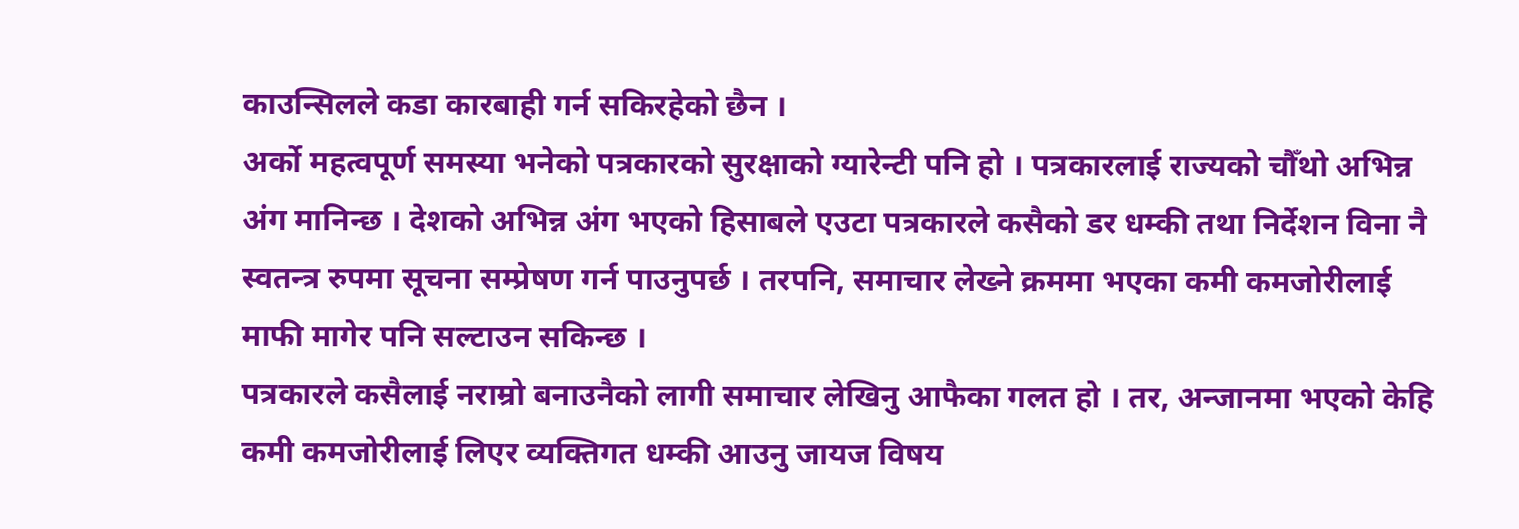काउन्सिलले कडा कारबाही गर्न सकिरहेको छैन ।
अर्को महत्वपूर्ण समस्या भनेको पत्रकारको सुरक्षाको ग्यारेन्टी पनि हो । पत्रकारलाई राज्यको चौँथो अभिन्न अंग मानिन्छ । देशको अभिन्न अंग भएको हिसाबले एउटा पत्रकारले कसैको डर धम्की तथा निर्देशन विना नै स्वतन्त्र रुपमा सूचना सम्प्रेषण गर्न पाउनुपर्छ । तरपनि, समाचार लेख्ने क्रममा भएका कमी कमजोरीलाई माफी मागेर पनि सल्टाउन सकिन्छ ।
पत्रकारले कसैलाई नराम्रो बनाउनैको लागी समाचार लेखिनु आफैका गलत हो । तर, अन्जानमा भएको केहि कमी कमजोरीलाई लिएर व्यक्तिगत धम्की आउनु जायज विषय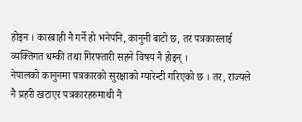होइन । कारबाही नै गर्ने हो भनेपनि, कानुनी बाटो छ, तर पत्रकारलाई व्यक्तिगत धम्की तथा गिरफ्तारी सहने विषय नै होइन् ।
नेपालको कानुनमा पत्रकारको सुरक्षाको ग्यारेन्टी गरिएको छ । तर, राज्यले नै प्रहरी खटाएर पत्रकारहरुमाथी नै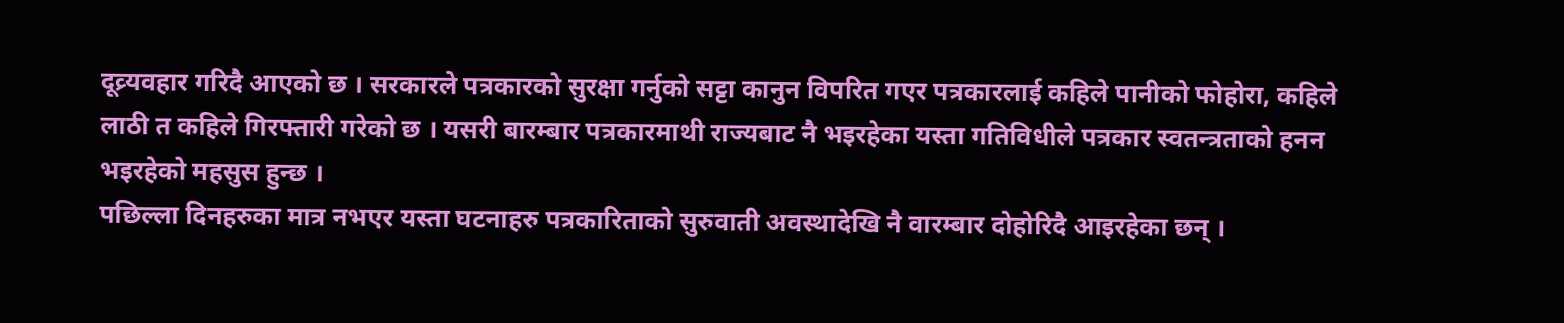दूव्र्यवहार गरिदै आएको छ । सरकारले पत्रकारको सुरक्षा गर्नुको सट्टा कानुन विपरित गएर पत्रकारलाई कहिले पानीको फोहोरा, कहिले लाठी त कहिले गिरफ्तारी गरेको छ । यसरी बारम्बार पत्रकारमाथी राज्यबाट नै भइरहेका यस्ता गतिविधीले पत्रकार स्वतन्त्रताको हनन भइरहेको महसुस हुन्छ ।
पछिल्ला दिनहरुका मात्र नभएर यस्ता घटनाहरु पत्रकारिताको सुरुवाती अवस्थादेखि नै वारम्बार दोहोरिदै आइरहेका छन् ।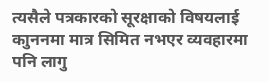त्यसैले पत्रकारको सूरक्षाको विषयलाई काुननमा मात्र सिमित नभएर व्यवहारमा पनि लागु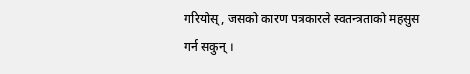गरियोस्, जसको कारण पत्रकारले स्वतन्त्रताको महसुस गर्न सकुन् ।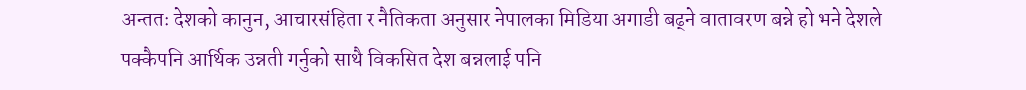अन्ततः देशको कानुन, आचारसंहिता र नैतिकता अनुसार नेपालका मिडिया अगाडी बढ्ने वातावरण बन्ने हो भने देशले पक्कैपनि आर्थिक उन्नती गर्नुको साथै विकसित देश बन्नलाई पनि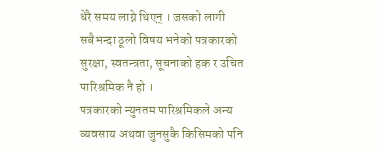धेरै समय लाग्ने थिएन् । जसको लागी सबैभन्दा ठूलो विषय भनेको पत्रकारको सुरक्षा, स्वतन्त्रता, सूचनाको हक र उचित पारिश्रमिक नै हो ।
पत्रकारको न्युनतम पारिश्रमिकले अन्य व्यवसाय अथवा जुनसुकै किसिमको पनि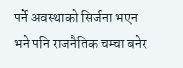पर्ने अवस्थाको सिर्जना भएन भने पनि राजनैतिक चम्चा बनेर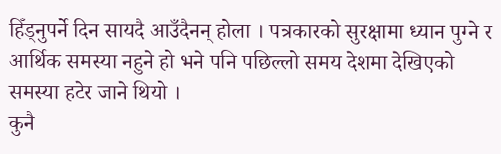हिँड्नुपर्ने दिन सायदै आउँदैनन् होला । पत्रकारको सुरक्षामा ध्यान पुग्ने र आर्थिक समस्या नहुने हो भने पनि पछिल्लो समय देशमा देखिएको समस्या हटेर जाने थियो ।
कुनै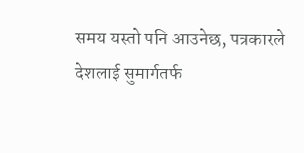समय यस्तो पनि आउनेछ, पत्रकारले देशलाई सुमार्गतर्फ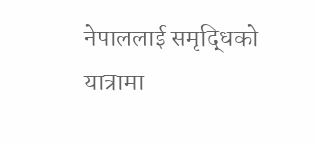नेपाललाई समृद्धिको यात्रामा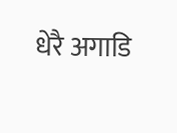धेरै अगाडि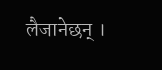लैजानेछन् ।